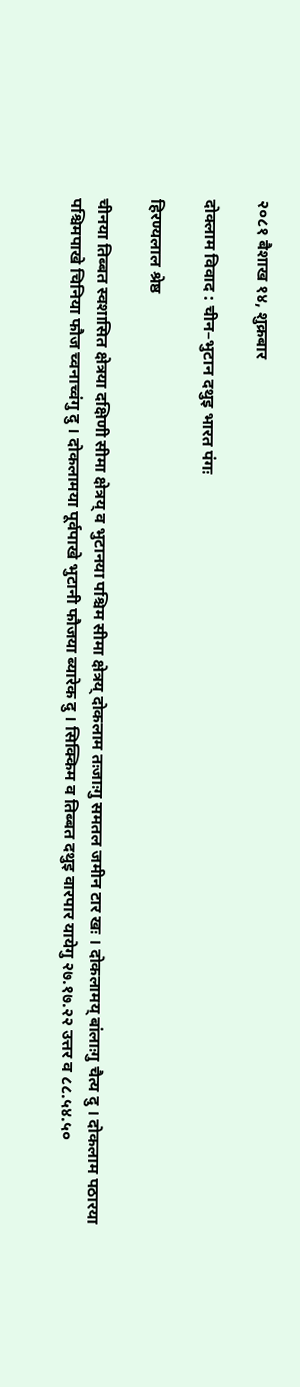२०८१ बैशाख १४, शुक्रबार

दोक्लाम विवाद : चीन–भुटान दथुइ भारत पंगः

हिरण्यलाल श्रेष्ठ

चीनया तिब्बत स्वशासित क्षेत्रया दक्षिणी सीमा क्षेत्रय् व भुटानया पश्चिम सीमा क्षेत्रय् दोकलाम तःजाःगु समतल जमीन टार खः । दोकलामय् बांलाःगु चैत्य दु । दोकलाम पठारया पश्चिमपाखे चिनिया फौज च्वनाच्वंगु दु । दोकलामया पूर्वपाखे भुटानी फौजया ब्यारेक दु । सिक्किम व तिब्बत दथुइ वारपार यायेगु २७.१७.२२ उत्तर व ८८.५४.५०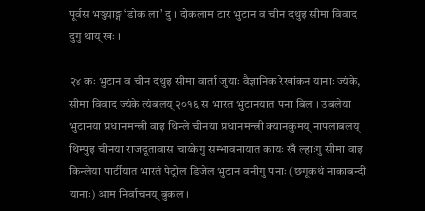पूर्वस भञ्ज्याङ्ग ‘डोक ला’ दु । दोकलाम टार भुटान व चीन दथुइ सीमा विवाद दुगु थाय् खः ।

२४ कः भुटान व चीन दथुइ सीमा वार्ता जुयाः वैज्ञानिक रेखांकन यानाः ज्यंके, सीमा विवाद ज्यंके त्यंबलय् २०१६ स भारत भुटानयात पना बिल । उबलेया भुटानया प्रधानमन्त्री वाइ थिन्ले चीनया प्रधानमन्त्री क्यानकुमय् नापलाबलय् थिम्पुइ चीनया राजदूतावास चाय्केगु सम्भावनायात कायः खँ ल्हाःगु सीमा वाइ किन्लेया पार्टीयात भारतं पेट्रोल डिजेल भुटान वनीगु पनाः (छगूकथं नाकाबन्दी यानाः) आम निर्वाचनय् बुकल ।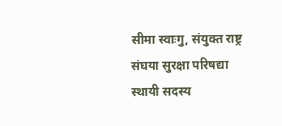सीमा स्वाःगु, संयुक्त राष्ट्र संघया सुरक्षा परिषद्या स्थायी सदस्य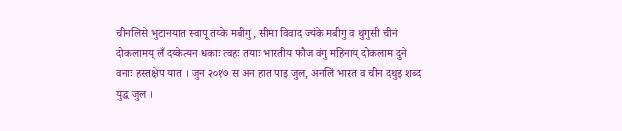चीनलिसे भुटानयात स्वापू तय्के मबीगु, सीमा विवाद ज्यंके मबीगु व थुगुसी चीनं दोकलामय् लँ दय्केत्यन धकाः त्वहः तयाः भारतीय फौज वंगु महिनाय् दोकलाम दुने वनाः हस्तक्षेप यात । जुन २०१७ स अन हात पाइ जुल, अनलिं भारत व चीन दथुइ शब्द
युद्ध जुल ।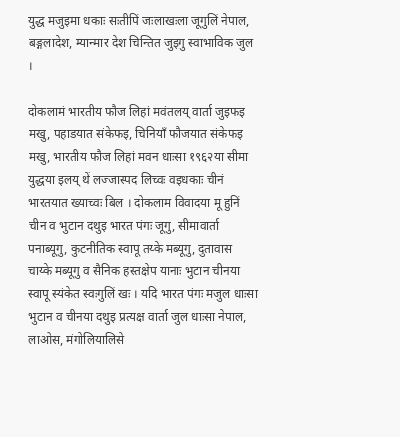युद्ध मजुइमा धकाः सःतीपिं जःलाखःला जूगुलिं नेपाल, बङ्गलादेश, म्यान्मार देश चिन्तित जुइगु स्वाभाविक जुल ।

दोकलामं भारतीय फौज लिहां मवंतलय् वार्ता जुइफइ मखु, पहाडयात संकेफइ, चिनियाँ फौजयात संकेफइ मखु, भारतीय फौज लिहां मवन धाःसा १९६२या सीमा युद्धया इलय् थें लज्जास्पद लिच्वः वइधकाः चीनं भारतयात ख्याच्वः बिल । दोकलाम विवादया मू हुनिं चीन व भुटान दथुइ भारत पंगः जूगु, सीमावार्ता पनाब्यूगु, कुटनीतिक स्वापू तय्के मब्यूगु, दुतावास चाय्के मब्यूगु व सैनिक हस्तक्षेप यानाः भुटान चीनया स्वापू स्यंकेत स्वःगुलिं खः । यदि भारत पंगः मजुल धाःसा भुटान व चीनया दथुइ प्रत्यक्ष वार्ता जुल धाःसा नेपाल, लाओस, मंगोलियालिसे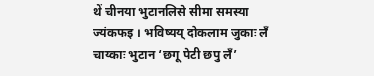थें चीनया भुटानलिसे सीमा समस्या ज्यंकफइ । भविष्यय् दोकलाम जुकाः लँ चाय्काः भुटान ‘छगू पेटी छपु लँ’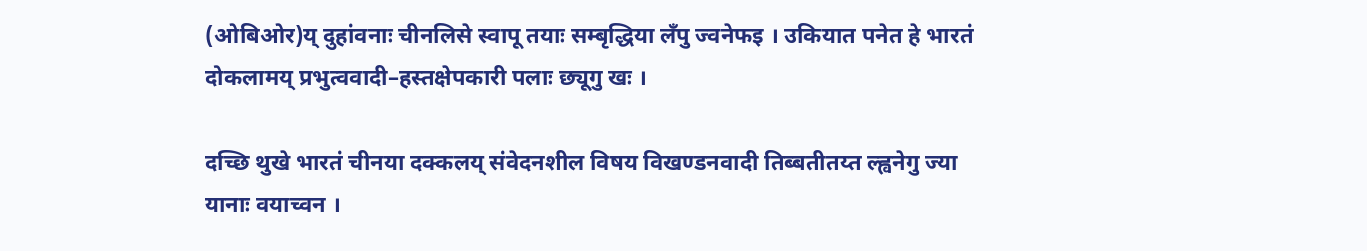(ओबिओर)य् दुहांवनाः चीनलिसे स्वापू तयाः सम्बृद्धिया लँपु ज्वनेफइ । उकियात पनेत हे भारतं दोकलामय् प्रभुत्ववादी–हस्तक्षेपकारी पलाः छ्यूगु खः ।

दच्छि थुखे भारतं चीनया दक्कलय् संवेदनशील विषय विखण्डनवादी तिब्बतीतय्त ल्ह्वनेगु ज्या यानाः वयाच्वन ।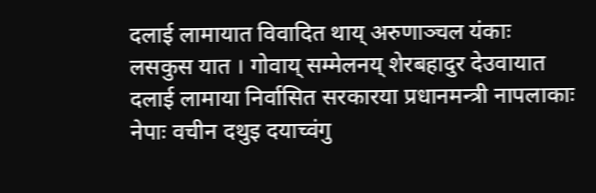दलाई लामायात विवादित थाय् अरुणाञ्चल यंकाः लसकुस यात । गोवाय् सम्मेलनय् शेरबहादुर देउवायात दलाई लामाया निर्वासित सरकारया प्रधानमन्त्री नापलाकाः नेपाः वचीन दथुइ दयाच्वंगु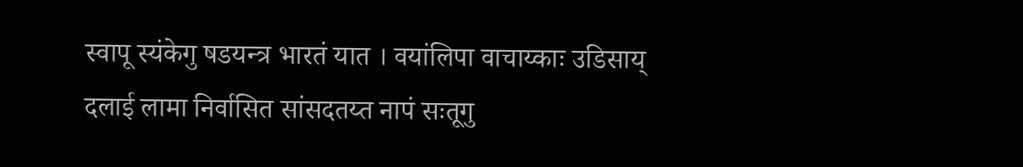स्वापू स्यंकेगु षडयन्त्र भारतं यात । वयांलिपा वाचाय्काः उडिसाय् दलाई लामा निर्वासित सांसदतय्त नापं सःतूगु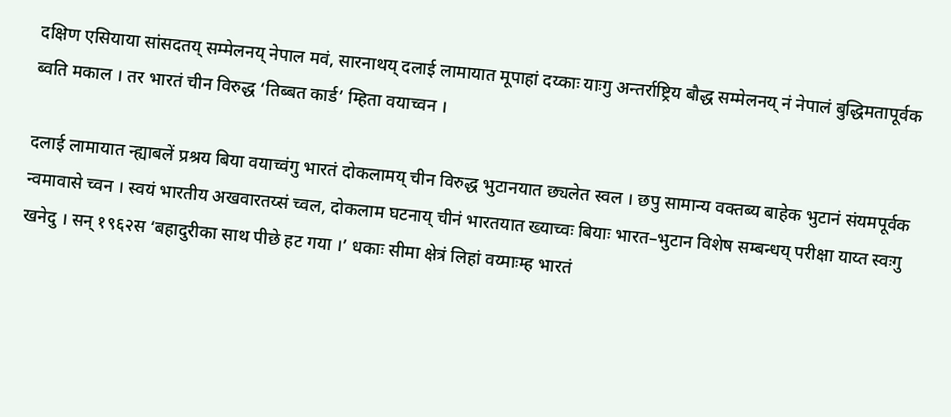दक्षिण एसियाया सांसदतय् सम्मेलनय् नेपाल मवं, सारनाथय् दलाई लामायात मूपाहां दय्काः याःगु अन्तर्राष्ट्रिय बौद्ध सम्मेलनय् नं नेपालं बुद्धिमतापूर्वक ब्वति मकाल । तर भारतं चीन विरुद्ध ‘तिब्बत कार्ड’ म्हिता वयाच्वन ।

दलाई लामायात न्ह्याबलें प्रश्रय बिया वयाच्वंगु भारतं दोकलामय् चीन विरुद्ध भुटानयात छ्यलेत स्वल । छपु सामान्य वक्तब्य बाहेक भुटानं संयमपूर्वक न्वमावासे च्वन । स्वयं भारतीय अखवारतय्सं च्वल, दोकलाम घटनाय् चीनं भारतयात ख्याच्वः बियाः भारत–भुटान विशेष सम्बन्धय् परीक्षा याय्त स्वःगु खनेदु । सन् १९६२स ‘बहादुरीका साथ पीछे हट गया ।’ धकाः सीमा क्षेत्रं लिहां वय्माःम्ह भारतं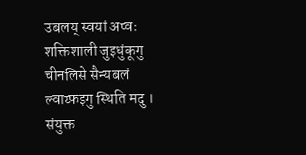उबलय् स्वयां अप्वः शक्तिशाली जुइधुंकूगु चीनलिसे सैन्यबलं ल्वाय्फइगु स्थिति मदु । संयुक्त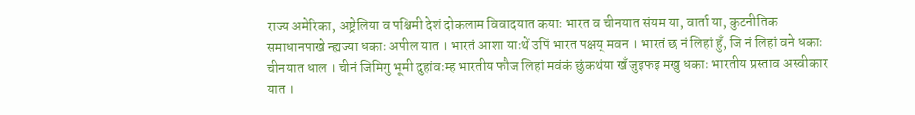राज्य अमेरिका, अष्ट्रेलिया व पश्चिमी देशं दोकलाम विवादयात कयाः भारत व चीनयात संयम या, वार्ता या, कुटनीतिक समाधानपाखे न्ह्यज्या धकाः अपील यात । भारतं आशा याःथें उपिं भारत पक्षय् मवन । भारतं छ नं लिहां हुँ, जि नं लिहां वने धकाः चीनयात धाल । चीनं जिमिगु भूमी दुहांवःम्ह भारतीय फौज लिहां मवंकं छुंकथंया खँ जुइफइ मखु धकाः भारतीय प्रस्ताव अस्वीकार यात ।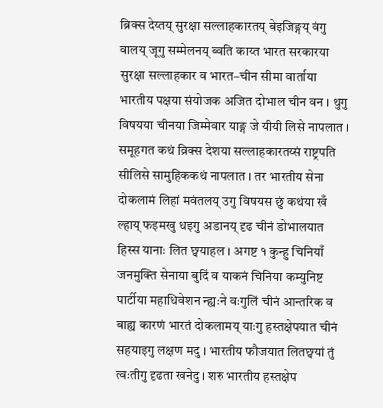ब्रिक्स देय्तय् सुरक्षा सल्लाहकारतय् बेइजिङ्गय् वंगु वालय् जूगु सम्मेलनय् ब्वति काय्त भारत सरकारया सुरक्षा सल्लाहकार व भारत–चीन सीमा वार्ताया भारतीय पक्षया संयोजक अजित दोभाल चीन वन । थुगु विषयया चीनया जिम्मेवार याङ्ग जे यीयी लिसे नापलात । समूहगत कथं व्रिक्स देशया सल्लाहकारतय्सं राष्ट्रपति सीलिसे सामुहिककथं नापलात । तर भारतीय सेना दोकलामं लिहां मवंतलय् उगु विषयस छुं कथंया खँ ल्हाय् फइमखु धइगु अडानय् दृढ चीनं डोभालयात हिस्स यानाः लित छ्वयाहल । अगष्ट १ कुन्हु चिनियाँ जनमुक्ति सेनाया बुदिं व याकनं चिनिया कम्युनिष्ट पार्टीया महाधिवेशन न्ह्यःने वःगुलिं चीनं आन्तरिक व बाह्य कारणं भारतं दोकलामय् याःगु हस्तक्षेपयात चीनं सहयाइगु लक्षण मदु । भारतीय फौजयात लितछ्वयां तुं त्वःतीगु दृढता खनेदु । शरु भारतीय हस्तक्षेप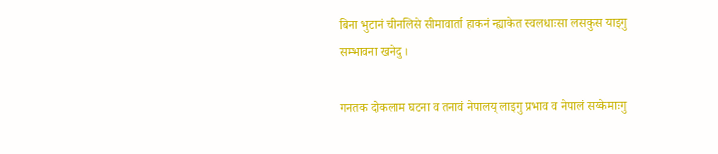बिना भुटानं चीनलिसे सीमावार्ता हाकनं न्ह्याकेत स्वलधाःसा लसकुस याइगु सम्भावना खनेदु ।

गनतक दोकलाम घटना व तनावं नेपालय् लाइगु प्रभाव व नेपालं सय्केमाःगु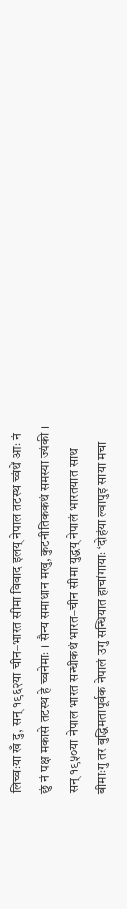लिच्वःया खँ दु, सन् १९६२या चीन–भारत सीमा विवाद इलय् नेपाल तटस्थ च्वंथें आः नं छुं नं पक्ष मकासे तटस्थ हे च्वनेमाः । सैन्य समाधान मखु, कुटनीतिककथं समस्या ज्यंकी । सन् १९५०या नेपाल भारत सन्धीकथं भारत–चीन सीमा युद्धय् नेपालं भारतयात साथ बीमाःगु तर बुद्धिमतापूर्वक नेपालं उगु सन्धियात हाचांगायाः ‘दोहंया ल्वापुइ साया मचा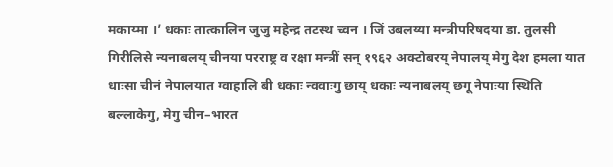मकाय्मा ।’ धकाः तात्कालिन जुजु महेन्द्र तटस्थ च्वन । जिं उबलय्या मन्त्रीपरिषदया डा. तुलसी गिरीलिसे न्यनाबलय् चीनया परराष्ट्र व रक्षा मन्त्रीं सन् १९६२ अक्टोबरय् नेपालय् मेगु देश हमला यात धाःसा चीनं नेपालयात ग्वाहालि बी धकाः न्ववाःगु छाय् धकाः न्यनाबलय् छगू नेपाःया स्थिति बल्लाकेगु, मेगु चीन–भारत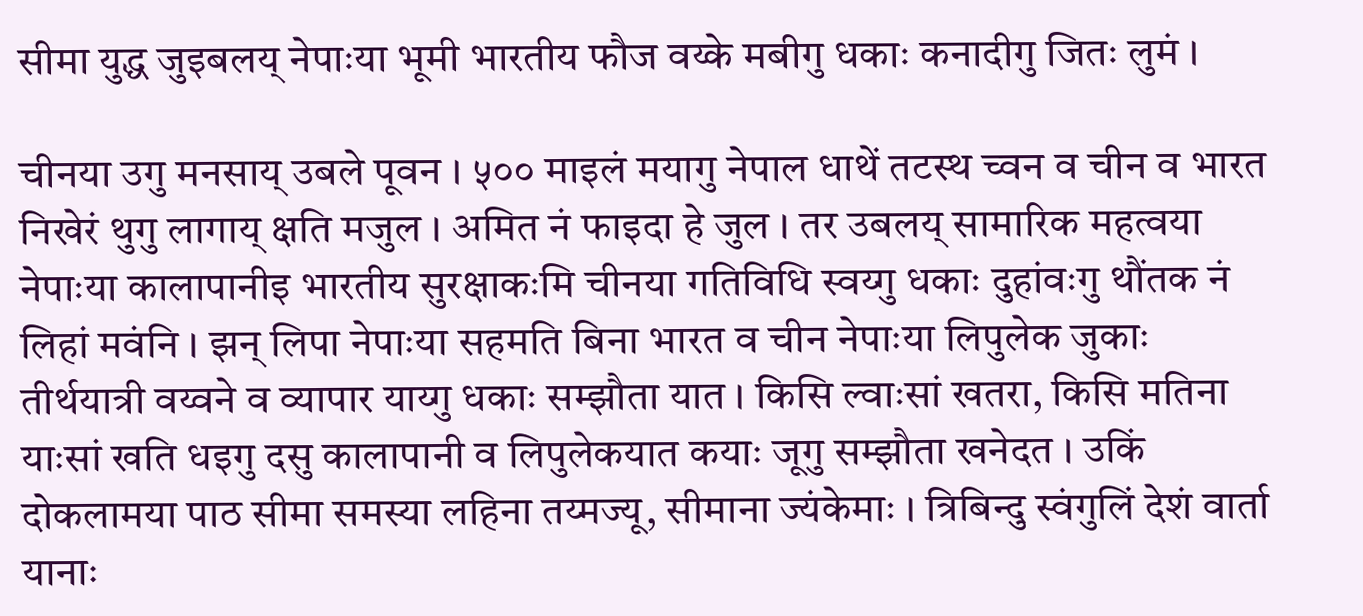सीमा युद्ध जुइबलय् नेपाःया भूमी भारतीय फौज वय्के मबीगु धकाः कनादीगु जितः लुमं ।

चीनया उगु मनसाय् उबले पूवन । ५०० माइलं मयागु नेपाल धाथें तटस्थ च्वन व चीन व भारत निखेरं थुगु लागाय् क्षति मजुल । अमित नं फाइदा हे जुल । तर उबलय् सामारिक महत्वया नेपाःया कालापानीइ भारतीय सुरक्षाकःमि चीनया गतिविधि स्वय्गु धकाः दुहांवःगु थौंतक नं लिहां मवंनि । झन् लिपा नेपाःया सहमति बिना भारत व चीन नेपाःया लिपुलेक जुकाः तीर्थयात्री वय्वने व व्यापार याय्गु धकाः सम्झौता यात । किसि ल्वाःसां खतरा, किसि मतिना याःसां खति धइगु दसु कालापानी व लिपुलेकयात कयाः जूगु सम्झौता खनेदत । उकिं दोकलामया पाठ सीमा समस्या लहिना तय्मज्यू, सीमाना ज्यंकेमाः । त्रिबिन्दु स्वंगुलिं देशं वार्ता यानाः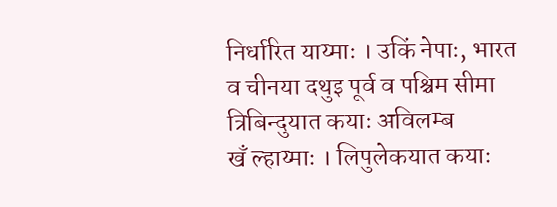निर्धारित याय्माः । उकिं नेपाः, भारत व चीनया दथुइ पूर्व व पश्चिम सीमा त्रिबिन्दुयात कयाः अविलम्ब
खँ ल्हाय्माः । लिपुलेकयात कयाः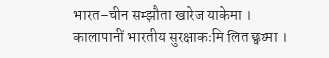भारत–चीन सम्झौता खारेज याकेमा । कालापानीं भारतीय सुरक्षाकःमि लित छ्वय्मा ।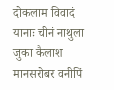दोकलाम विवादं यानाः चीनं नाथुला जुका कैलाश मानसरोबर वनीपिं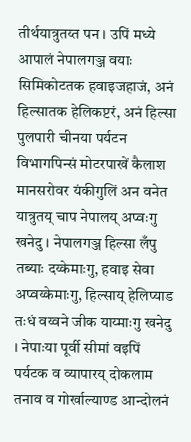तीर्थयात्रुतय्त पन । उपिं मध्ये आपालं नेपालगञ्ज वयाः सिमिकोटतक हवाइजहाजं, अनं हिल्सातक हेलिकप्टरं, अनं हिल्सा पुलपारी चीनया पर्यटन विभागपिन्सं मोटरपाखें कैलाश मानसरोवर यंकीगुलिं अन वनेत यात्रुतय् चाप नेपालय् अप्वःगु खनेदु । नेपालगञ्ज हिल्सा लँपु तब्याः दय्केमाःगु, हवाइ सेवा अप्वय्केमाःगु, हिल्साय् हेलिप्याड तःधं वय्वने जीक याय्माःगु खनेदु । नेपाःया पूर्वी सीमां वइपिं पर्यटक व व्यापारय् दोकलाम तनाव व गोर्खाल्याण्ड आन्दोलनं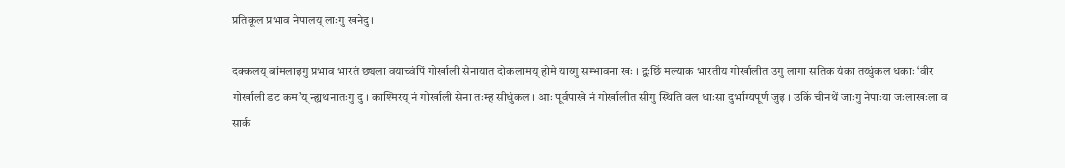प्रतिकूल प्रभाव नेपालय् लाःगु खनेदु ।

दक्कलय् बांमलाइगु प्रभाव भारतं छ्यला वयाच्वंपिं गोर्खाली सेनायात दोकलामय् होमे याय्गु सम्भावना खः । द्वःछिं मल्याक भारतीय गोर्खालीत उगु लागा सतिक यंका तय्धुंकल धकाः ‘वीर गोर्खाली डट कम’य् न्ह्यथनातःगु दु । काश्मिरय् नं गोर्खाली सेना तःम्ह सीधुंकल । आः पूर्वपाखे नं गोर्खालीत सीगु स्थिति वल धाःसा दुर्भाग्यपूर्ण जुइ । उकिं चीनथें जाःगु नेपाःया जःलाखःला व सार्क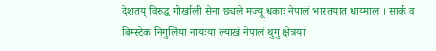देशतय् विरुद्ध गोर्खाली सेना छ्यले मज्यू धकाः नेपालं भारतयात धाय्माल । सार्क व बिम्स्टेक निगुलिंया नायःया ल्याखं नेपालं थुगु क्षेत्रया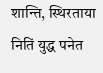शान्ति, स्थिरताया नितिं युद्ध पनेत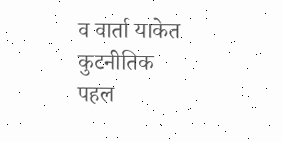व वार्ता याकेत कुटनीतिक पहल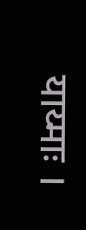याय्माः ।